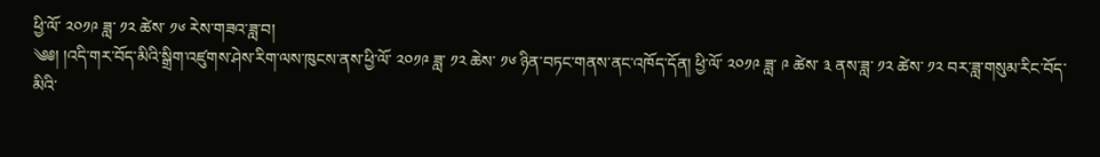ཕྱི་ལོ་ ༢༠༡༩ ཟླ་ ༡༢ ཚེས་ ༡༦ རེས་གཟའ་ཟླ་བ།
༄༅། །འདི་གར་བོད་མིའི་སྒྲིག་འཛུགས་ཤེས་རིག་ལས་ཁུངས་ནས་ཕྱི་ལོ་ ༢༠༡༩ ཟླ་ ༡༢ ཆེས་ ༡༦ ཉིན་བཏང་གནས་ནང་འཁོད་དོན། ཕྱི་ལོ་ ༢༠༡༩ ཟླ་ ༩ ཚེས་ ༣ ནས་ཟླ་ ༡༢ ཚེས་ ༡༢ བར་ཟླ་གསུམ་རིང་བོད་མིའི་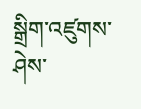སྒྲིག་འཛུགས་ཤེས་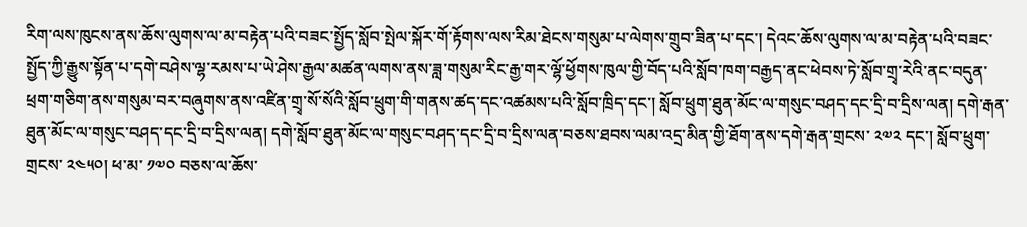རིག་ལས་ཁུངས་ནས་ཆོས་ལུགས་ལ་མ་བརྟེན་པའི་བཟང་སྤྱོད་སློབ་སྤེལ་སྐོར་གོ་རྟོགས་ལས་རིམ་ཐེངས་གསུམ་པ་ལེགས་གྲུབ་ཟིན་པ་དང་། དེའང་ཆོས་ལུགས་ལ་མ་བརྟེན་པའི་བཟང་སྤྱོད་ཀྱི་རྒྱུས་སྟོན་པ་དགེ་བཤེས་ལྷ་རམས་པ་ཡེ་ཤེས་རྒྱལ་མཚན་ལགས་ནས་ཟླ་གསུམ་རིང་རྒྱ་གར་ལྷོ་ཕྱོགས་ཁུལ་གྱི་བོད་པའི་སློབ་ཁག་བརྒྱད་ནང་ཕེབས་ཏེ་སློབ་གྲྭ་རེའི་ནང་བདུན་ཕྲག་གཅིག་ནས་གསུམ་བར་བཞུགས་ནས་འཛིན་གྲྭ་སོ་སོའི་སློབ་ཕྲུག་གི་གནས་ཚད་དང་འཚམས་པའི་སློབ་ཁྲིད་དང་། སློབ་ཕྲུག་ཐུན་མོང་ལ་གསུང་བཤད་དང་དྲི་བ་དྲིས་ལན། དགེ་རྒན་ཐུན་མོང་ལ་གསུང་བཤད་དང་དྲི་བ་དྲིས་ལན། དགེ་སློབ་ཐུན་མོང་ལ་གསུང་བཤད་དང་དྲི་བ་དྲིས་ལན་བཅས་ཐབས་ལམ་འདྲ་མིན་གྱི་ཐོག་ནས་དགེ་རྒན་གྲངས་ ༢༧༢ དང་། སློབ་ཕྲུག་གྲངས་ ༢༤༥༠། ཕ་མ་ ༡༧༠ བཅས་ལ་ཆོས་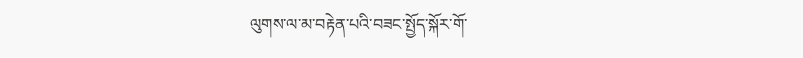ལུགས་ལ་མ་བརྟེན་པའི་བཟང་སྤྱོད་སྐོར་གོ་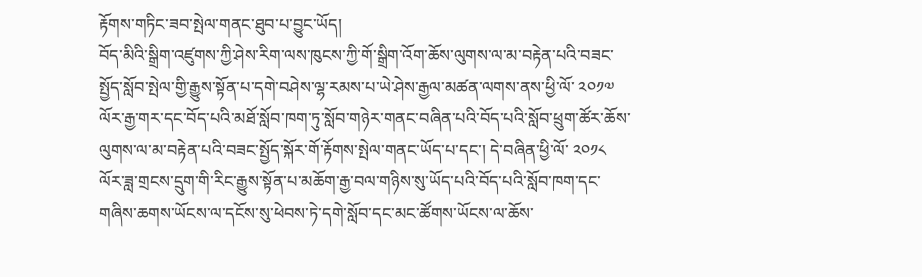རྟོགས་གཏིང་ཟབ་སྤེལ་གནང་ཐུབ་པ་བྱུང་ཡོད།
བོད་མིའི་སྒྲིག་འཛུགས་ཀྱི་ཤེས་རིག་ལས་ཁུངས་ཀྱི་གོ་སྒྲིག་འོག་ཆོས་ལུགས་ལ་མ་བརྟེན་པའི་བཟང་སྤྱོད་སློབ་སྤེལ་གྱི་རྒྱུས་སྟོན་པ་དགེ་བཤེས་ལྷ་རམས་པ་ཡེ་ཤེས་རྒྱལ་མཚན་ལགས་ནས་ཕྱི་ལོ་ ༢༠༡༧ ལོར་རྒྱ་གར་དང་བོད་པའི་མཐོ་སློབ་ཁག་ཏུ་སློབ་གཉེར་གནང་བཞིན་པའི་བོད་པའི་སློབ་ཕྲུག་ཚོར་ཆོས་ལུགས་ལ་མ་བརྟེན་པའི་བཟང་སྤྱོད་སྐོར་གོ་རྟོགས་སྤེལ་གནང་ཡོད་པ་དང་། དེ་བཞིན་ཕྱི་ལོ་ ༢༠༡༨ ལོར་ཟླ་གྲངས་དྲུག་གི་རིང་རྒྱུས་སྟོན་པ་མཆོག་རྒྱ་བལ་གཉིས་སུ་ཡོད་པའི་བོད་པའི་སློབ་ཁག་དང་གཞིས་ཆགས་ཡོངས་ལ་དངོས་སུ་ཕེབས་ཏེ་དགེ་སློབ་དང་མང་ཚོགས་ཡོངས་ལ་ཆོས་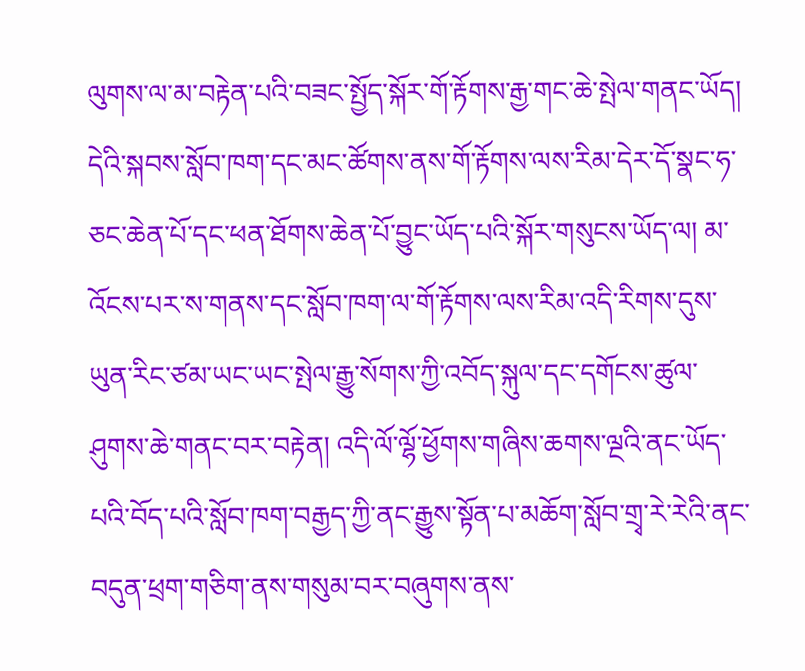ལུགས་ལ་མ་བརྟེན་པའི་བཟང་སྤྱོད་སྐོར་གོ་རྟོགས་རྒྱ་གང་ཆེ་སྤེལ་གནང་ཡོད། དེའི་སྐབས་སློབ་ཁག་དང་མང་ཚོགས་ནས་གོ་རྟོགས་ལས་རིམ་དེར་དོ་སྣང་ཧ་ཅང་ཆེན་པོ་དང་ཕན་ཐོགས་ཆེན་པོ་བྱུང་ཡོད་པའི་སྐོར་གསུངས་ཡོད་ལ། མ་འོངས་པར་ས་གནས་དང་སློབ་ཁག་ལ་གོ་རྟོགས་ལས་རིམ་འདི་རིགས་དུས་ཡུན་རིང་ཙམ་ཡང་ཡང་སྤེལ་རྒྱུ་སོགས་ཀྱི་འབོད་སྐུལ་དང་དགོངས་ཚུལ་ཤུགས་ཆེ་གནང་བར་བརྟེན། འདི་ལོ་ལྷོ་ཕྱོགས་གཞིས་ཆགས་ལྔའི་ནང་ཡོད་པའི་བོད་པའི་སློབ་ཁག་བརྒྱད་ཀྱི་ནང་རྒྱུས་སྟོན་པ་མཆོག་སློབ་གྲྭ་རེ་རེའི་ནང་བདུན་ཕྲག་གཅིག་ནས་གསུམ་བར་བཞུགས་ནས་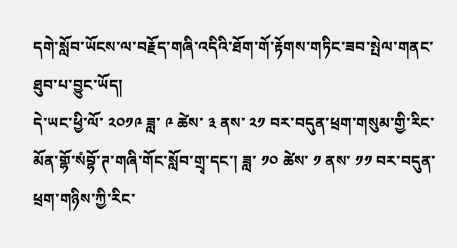དགེ་སློབ་ཡོངས་ལ་བརྗོད་གཞི་འདིའི་ཐོག་གོ་རྟོགས་གཏིང་ཟབ་སྤེལ་གནང་ཐུབ་པ་བྱུང་ཡོད།
དེ་ཡང་ཕྱི་ལོ་ ༢༠༡༩ ཟླ་ ༩ ཚེས་ ༣ ནས་ ༢༡ བར་བདུན་ཕྲག་གསུམ་གྱི་རིང་མོན་གྷོ་སཾབྷོ་ཊ་གཞི་གོང་སློབ་གྲྭ་དང་། ཟླ་ ༡༠ ཚེས་ ༡ ནས་ ༡༡ བར་བདུན་ཕྲག་གཉིས་ཀྱི་རིང་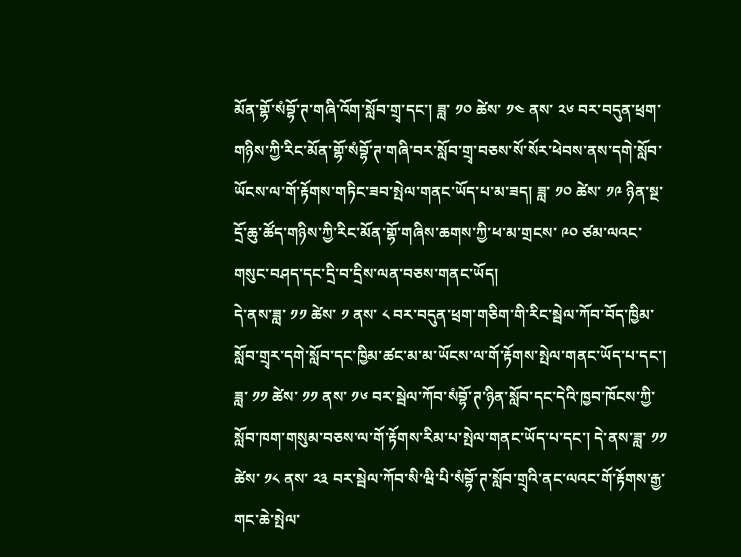མོན་གྷོ་སཾབྷོ་ཊ་གཞི་འོག་སློབ་གྲྭ་དང་། ཟླ་ ༡༠ ཚེས་ ༡༤ ནས་ ༢༦ བར་བདུན་ཕྲག་གཉིས་ཀྱི་རིང་མོན་གྷོ་སཾབྷོ་ཊ་གཞི་བར་སློབ་གྲྭ་བཅས་སོ་སོར་ཕེབས་ནས་དགེ་སློབ་ཡོངས་ལ་གོ་རྟོགས་གཏིང་ཟབ་སྤེལ་གནང་ཡོད་པ་མ་ཟད། ཟླ་ ༡༠ ཚེས་ ༡༩ ཉིན་སྔ་དྲོ་ཆུ་ཚོད་གཉིས་ཀྱི་རིང་མོན་གྷོ་གཞིས་ཆགས་ཀྱི་ཕ་མ་གྲངས་ ༩༠ ཙམ་ལའང་གསུང་བཤད་དང་དྲི་བ་དྲིས་ལན་བཅས་གནང་ཡོད།
དེ་ནས་ཟླ་ ༡༡ ཚེས་ ༡ ནས་ ༨ བར་བདུན་ཕྲག་གཅིག་གི་རིང་སྦེལ་ཀོབ་བོད་ཁྱིམ་སློབ་གྲྭར་དགེ་སློབ་དང་ཁྱིམ་ཚང་མ་མ་ཡོངས་ལ་གོ་རྟོགས་སྤེལ་གནང་ཡོད་པ་དང་། ཟླ་ ༡༡ ཚེས་ ༡༡ ནས་ ༡༦ བར་སྦེལ་ཀོབ་སཾབྷོ་ཊ་ཉིན་སློབ་དང་དེའི་ཁྱབ་ཁོངས་ཀྱི་སློབ་ཁག་གསུམ་བཅས་ལ་གོ་རྟོགས་རིམ་པ་སྤེལ་གནང་ཡོད་པ་དང་། དེ་ནས་ཟླ་ ༡༡ ཚེས་ ༡༨ ནས་ ༢༣ བར་སྦེལ་ཀོབ་སི་ཝི་པི་སཾབྷོ་ཊ་སློབ་གྲྭའི་ནང་ལའང་གོ་རྟོགས་རྒྱ་གང་ཆེ་སྤེལ་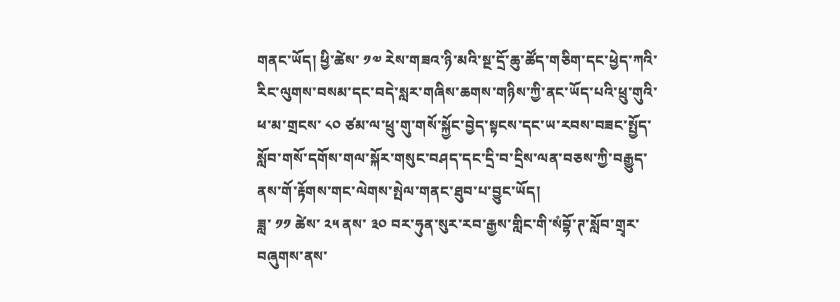གནང་ཡོད། ཕྱི་ཚེས་ ༡༧ རེས་གཟའ་ཉི་མའི་སྔ་དྲོ་ཆུ་ཚོད་གཅིག་དང་ཕྱེད་ཀའི་རིང་ལུགས་བསམ་དང་བདེ་སླར་གཞིས་ཆགས་གཉིས་ཀྱི་ནང་ཡོད་པའི་ཕྲུ་གུའི་ཕ་མ་གྲངས་ ༨༠ ཙམ་ལ་ཕྲུ་གུ་གསོ་སྐྱོང་བྱེད་སྟངས་དང་ཡ་རབས་བཟང་སྤྱོད་སློབ་གསོ་དགོས་གལ་སྐོར་གསུང་བཤད་དང་དྲི་བ་དྲིས་ལན་བཅས་ཀྱི་བརྒྱུད་ནས་གོ་རྟོགས་གང་ལེགས་སྤེལ་གནང་ཐུབ་པ་བྱུང་ཡོད།
ཟླ་ ༡༡ ཚེས་ ༢༥ ནས་ ༣༠ བར་ཧུན་སུར་རབ་རྒྱས་གླིང་གི་སཾབྷོ་ཊ་སློབ་གྲྭར་བཞུགས་ནས་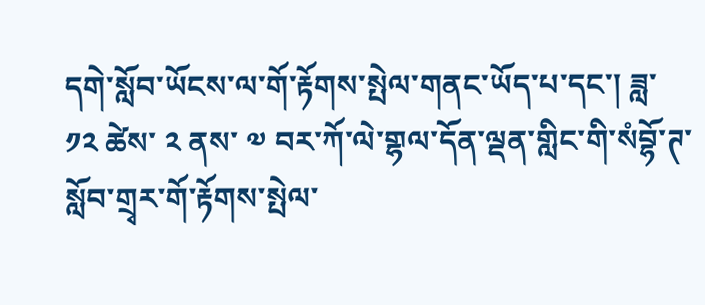དགེ་སློབ་ཡོངས་ལ་གོ་རྟོགས་སྤེལ་གནང་ཡོད་པ་དང་། ཟླ་ ༡༢ ཚེས་ ༢ ནས་ ༧ བར་ཀོ་ལེ་གྷལ་དོན་ལྡན་གླིང་གི་སཾབྷོ་ཊ་སློབ་གྲྭར་གོ་རྟོགས་སྤེལ་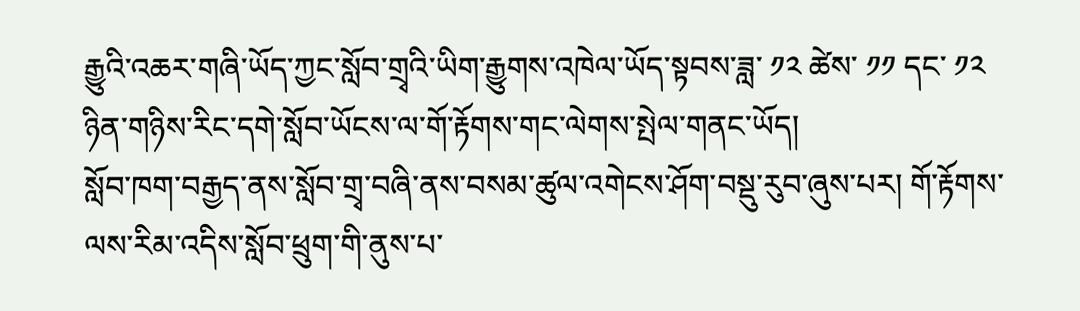རྒྱུའི་འཆར་གཞི་ཡོད་ཀྱང་སློབ་གྲྭའི་ཡིག་རྒྱུགས་འཁེལ་ཡོད་སྟབས་ཟླ་ ༡༢ ཚེས་ ༡༡ དང་ ༡༢ ཉིན་གཉིས་རིང་དགེ་སློབ་ཡོངས་ལ་གོ་རྟོགས་གང་ལེགས་སྤེལ་གནང་ཡོད།
སློབ་ཁག་བརྒྱད་ནས་སློབ་གྲྭ་བཞི་ནས་བསམ་ཚུལ་འགེངས་ཤོག་བསྡུ་རུབ་ཞུས་པར། གོ་རྟོགས་ལས་རིམ་འདིས་སློབ་ཕྲུག་གི་ནུས་པ་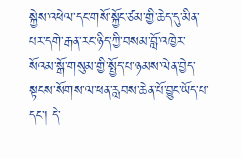སྐྱེས་འཕེལ་དང་གསོ་སྐྱོང་ཙམ་གྱི་ཆེད་དུ་མིན་པར་དགེ་རྒན་རང་ཉིད་ཀྱི་བསམ་བློ་འཁྱེར་སོའམ་སྒོ་གསུམ་གྱི་སྤྱོད་པ་ཉམས་ལེན་བྱེད་སྟངས་སོགས་ལ་ཕན་རླབས་ཆེན་པོ་བྱུང་ཡོད་པ་དང་། དེ་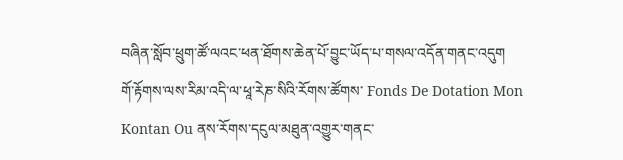བཞིན་སློབ་ཕྲུག་ཚོ་ལའང་ཕན་ཐོགས་ཆེན་པོ་བྱུང་ཡོད་པ་གསལ་འདོན་གནང་འདུག
གོ་རྟོགས་ལས་རིམ་འདི་ལ་ཕཱ་རེཎ་སིའི་རོགས་ཚོགས་ Fonds De Dotation Mon Kontan Ou ནས་རོགས་དངུལ་མཐུན་འགྱུར་གནང་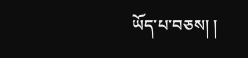ཡོད་པ་བཅས། །